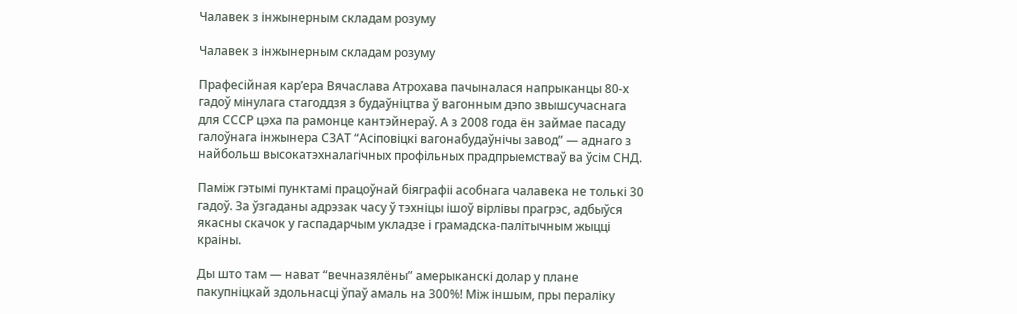Чалавек з інжынерным складам розуму

Чалавек з інжынерным складам розуму

Прафесійная кар’ера Вячаслава Атрохава пачыналася напрыканцы 80-х гадоў мінулага стагоддзя з будаўніцтва ў вагонным дэпо звышсучаснага для СССР цэха па рамонце кантэйнераў. А з 2008 года ён займае пасаду галоўнага інжынера СЗАТ “Асіповіцкі вагонабудаўнічы завод” — аднаго з найбольш высокатэхналагічных профільных прадпрыемстваў ва ўсім СНД.

Паміж гэтымі пунктамі працоўнай біяграфіі асобнага чалавека не толькі 30 гадоў. За ўзгаданы адрэзак часу ў тэхніцы ішоў вірлівы прагрэс, адбыўся якасны скачок у гаспадарчым укладзе і грамадска-палітычным жыцці краіны.

Ды што там — нават “вечназялёны” амерыканскі долар у плане пакупніцкай здольнасці ўпаў амаль на 300%! Між іншым, пры пераліку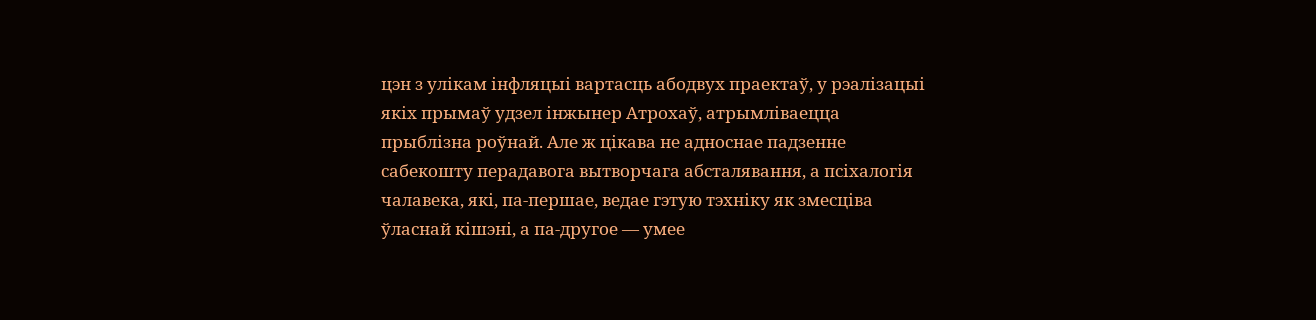цэн з улікам інфляцыі вартасць абодвух праектаў, у рэалізацыі якіх прымаў удзел інжынер Атрохаў, атрымліваецца прыблізна роўнай. Але ж цікава не адноснае падзенне сабекошту перадавога вытворчага абсталявання, а псіхалогія чалавека, які, па-першае, ведае гэтую тэхніку як змесціва ўласнай кішэні, а па-другое — умее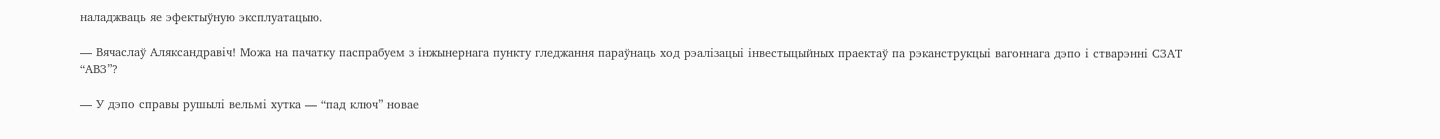наладжваць яе эфектыўную эксплуатацыю.

— Вячаслаў Аляксандравіч! Можа на пачатку паспрабуем з інжынернага пункту гледжання параўнаць ход рэалізацыі інвестыцыйных праектаў па рэканструкцыі вагоннага дэпо і стварэнні СЗАТ “АВЗ”?

— У дэпо справы рушылі вельмі хутка — “пад ключ” новае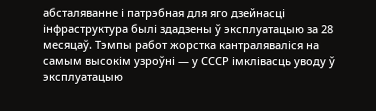абсталяванне і патрэбная для яго дзейнасці інфраструктура былі здадзены ў эксплуатацыю за 28 месяцаў. Тэмпы работ жорстка кантраляваліся на самым высокім узроўні — у СССР імклівасць уводу ў эксплуатацыю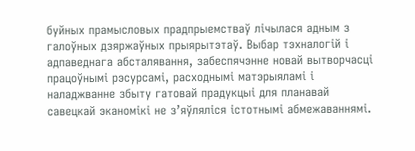буйных прамысловых прадпрыемстваў лічылася адным з галоўных дзяржаўных прыярытэтаў. Выбар тэхналогій і адпаведнага абсталявання, забеспячэнне новай вытворчасці працоўнымі рэсурсамі, расходнымі матэрыяламі і наладжванне збыту гатовай прадукцыі для планавай савецкай эканомікі не з’яўляліся істотнымі абмежаваннямі.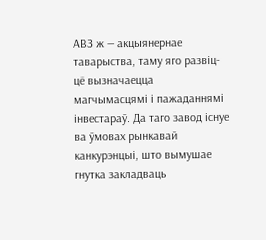АВЗ ж — акцыянернае таварыства, таму яго развіц-цё вызначаецца магчымасцямі і пажаданнямі інвестараў. Да таго завод існуе ва ўмовах рынкавай канкурэнцыі, што вымушае гнутка закладваць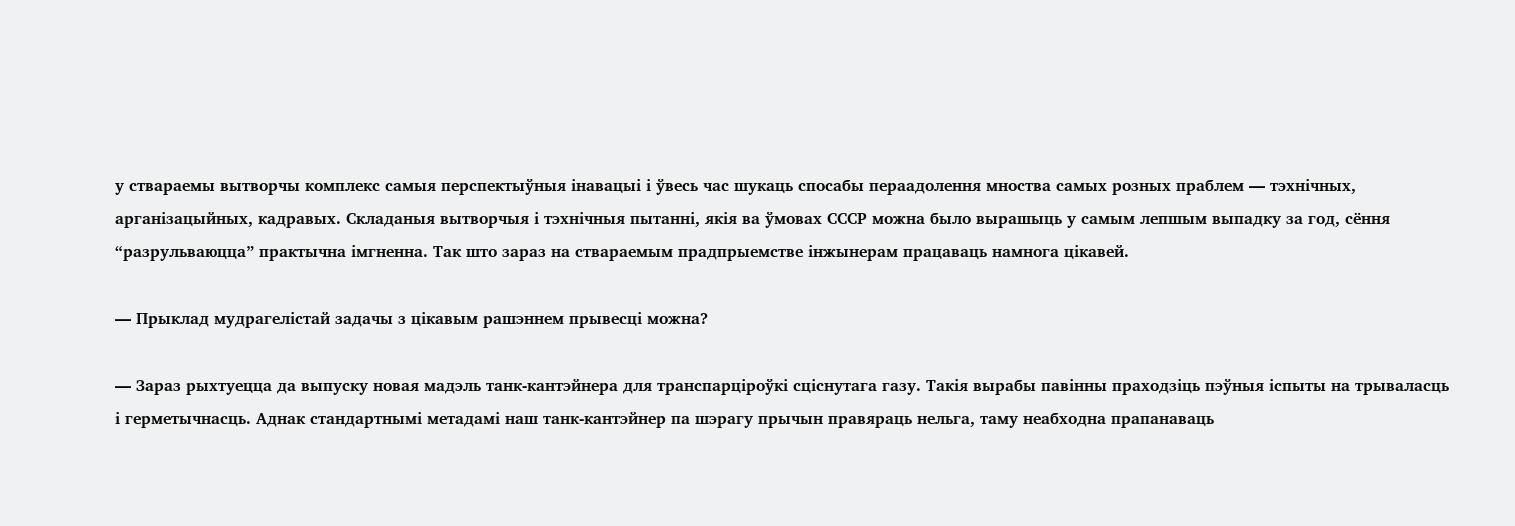у ствараемы вытворчы комплекс самыя перспектыўныя інавацыі і ўвесь час шукаць спосабы пераадолення мноства самых розных праблем — тэхнічных, арганізацыйных, кадравых. Складаныя вытворчыя і тэхнічныя пытанні, якія ва ўмовах СССР можна было вырашыць у самым лепшым выпадку за год, сёння “разрульваюцца” практычна імгненна. Так што зараз на ствараемым прадпрыемстве інжынерам працаваць намнога цікавей.

— Прыклад мудрагелістай задачы з цікавым рашэннем прывесці можна?

— Зараз рыхтуецца да выпуску новая мадэль танк-кантэйнера для транспарціроўкі сціснутага газу. Такія вырабы павінны праходзіць пэўныя іспыты на трываласць і герметычнасць. Аднак стандартнымі метадамі наш танк-кантэйнер па шэрагу прычын правяраць нельга, таму неабходна прапанаваць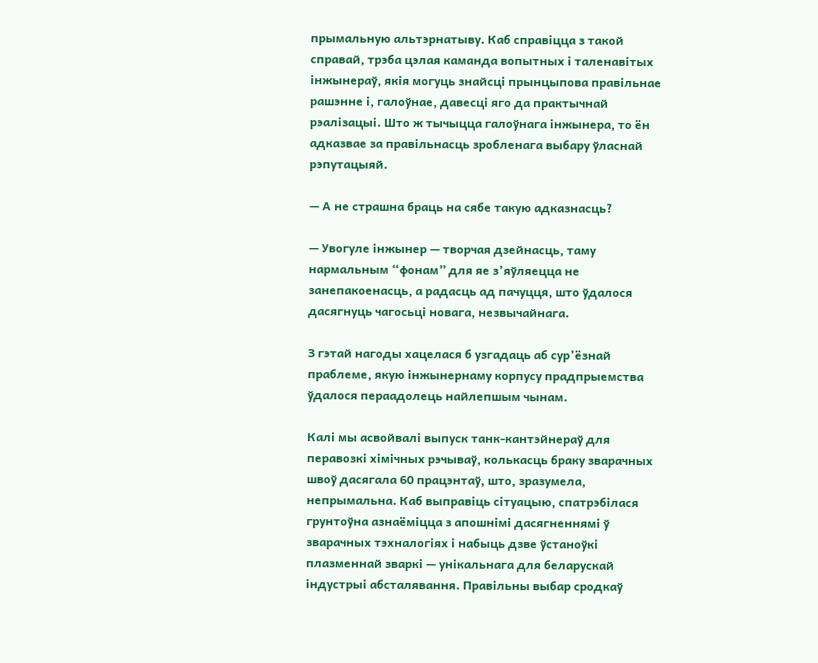прымальную альтэрнатыву. Каб справіцца з такой справай, трэба цэлая каманда вопытных і таленавітых інжынераў, якія могуць знайсці прынцыпова правільнае рашэнне і, галоўнае, давесці яго да практычнай рэалізацыі. Што ж тычыцца галоўнага інжынера, то ён адказвае за правільнасць зробленага выбару ўласнай рэпутацыяй.

— А не страшна браць на сябе такую адказнасць?

— Увогуле інжынер — творчая дзейнасць, таму нармальным “фонам” для яе з’яўляецца не занепакоенасць, а радасць ад пачуцця, што ўдалося дасягнуць чагосьці новага, незвычайнага.

З гэтай нагоды хацелася б узгадаць аб сур’ёзнай праблеме, якую інжынернаму корпусу прадпрыемства ўдалося пераадолець найлепшым чынам.

Калі мы асвойвалі выпуск танк-кантэйнераў для перавозкі хімічных рэчываў, колькасць браку зварачных швоў дасягала 60 працэнтаў, што, зразумела, непрымальна. Каб выправіць сітуацыю, спатрэбілася грунтоўна азнаёміцца з апошнімі дасягненнямі ў зварачных тэхналогіях і набыць дзве ўстаноўкі плазменнай зваркі — унікальнага для беларускай індустрыі абсталявання. Правільны выбар сродкаў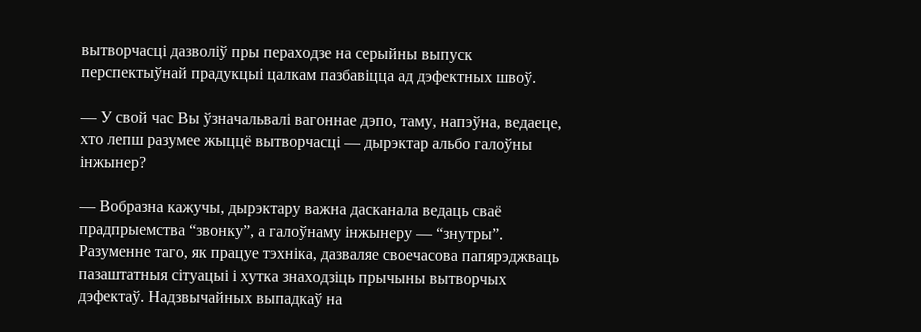вытворчасці дазволіў пры пераходзе на серыйны выпуск перспектыўнай прадукцыі цалкам пазбавіцца ад дэфектных швоў.

— У свой час Вы ўзначальвалі вагоннае дэпо, таму, напэўна, ведаеце, хто лепш разумее жыццё вытворчасці — дырэктар альбо галоўны інжынер?

— Вобразна кажучы, дырэктару важна дасканала ведаць сваё прадпрыемства “звонку”, а галоўнаму інжынеру — “знутры”. Разуменне таго, як працуе тэхніка, дазваляе своечасова папярэджваць пазаштатныя сітуацыі і хутка знаходзіць прычыны вытворчых дэфектаў. Надзвычайных выпадкаў на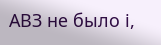АВЗ не было і,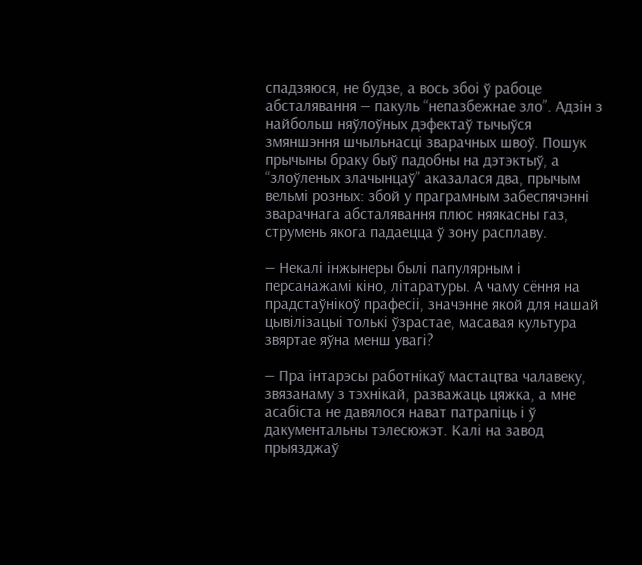спадзяюся, не будзе, а вось збоі ў рабоце абсталявання — пакуль “непазбежнае зло”. Адзін з найбольш няўлоўных дэфектаў тычыўся змяншэння шчыльнасці зварачных швоў. Пошук прычыны браку быў падобны на дэтэктыў, а “злоўленых злачынцаў” аказалася два, прычым вельмі розных: збой у праграмным забеспячэнні зварачнага абсталявання плюс няякасны газ, струмень якога падаецца ў зону расплаву.

— Некалі інжынеры былі папулярным і персанажамі кіно, літаратуры. А чаму сёння на прадстаўнікоў прафесіі, значэнне якой для нашай цывілізацыі толькі ўзрастае, масавая культура звяртае яўна менш увагі?

— Пра інтарэсы работнікаў мастацтва чалавеку, звязанаму з тэхнікай, разважаць цяжка, а мне асабіста не давялося нават патрапіць і ў дакументальны тэлесюжэт. Калі на завод прыязджаў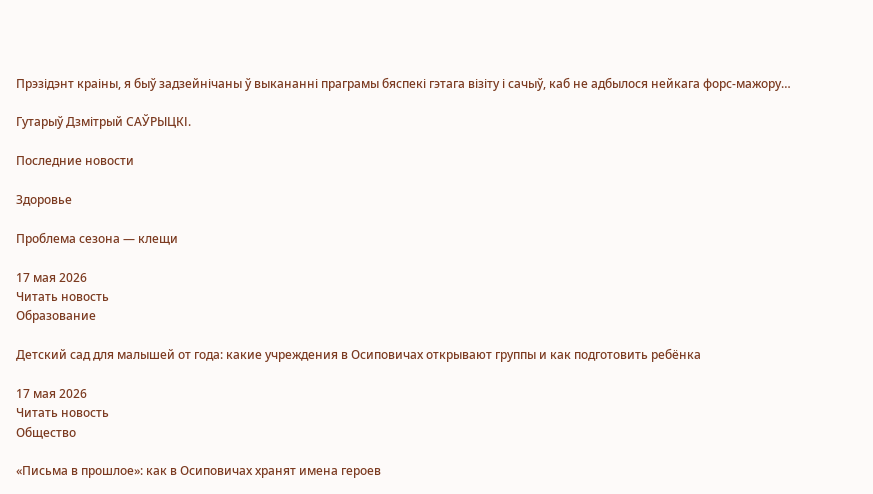Прэзідэнт краіны, я быў задзейнічаны ў выкананні праграмы бяспекі гэтага візіту і сачыў, каб не адбылося нейкага форс-мажору…

Гутарыў Дзмітрый САЎРЫЦКІ.

Последние новости

Здоровье

Проблема сезона — клещи

17 мая 2026
Читать новость
Образование

Детский сад для малышей от года: какие учреждения в Осиповичах открывают группы и как подготовить ребёнка

17 мая 2026
Читать новость
Общество

«Письма в прошлое»: как в Осиповичах хранят имена героев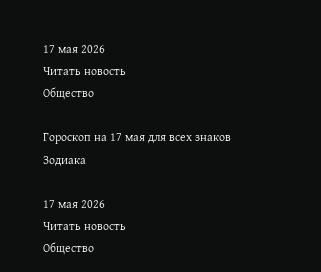17 мая 2026
Читать новость
Общество

Гороскоп на 17 мая для всех знаков Зодиака

17 мая 2026
Читать новость
Общество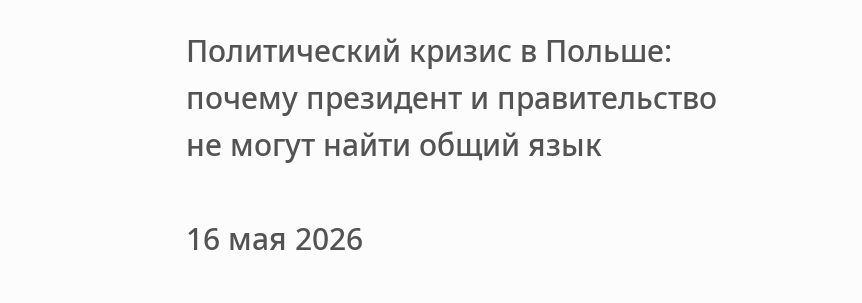Политический кризис в Польше: почему президент и правительство не могут найти общий язык

16 мая 2026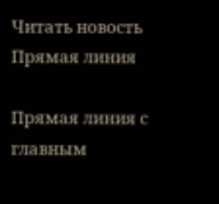Читать новость
Прямая линия

Прямая линия с главным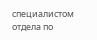специалистом отдела по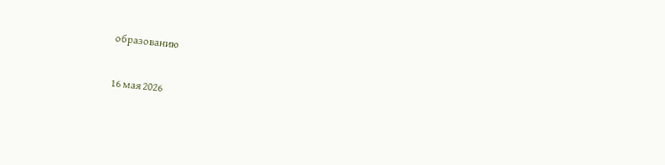образованию

16 мая 2026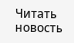Читать новость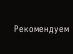Рекомендуем